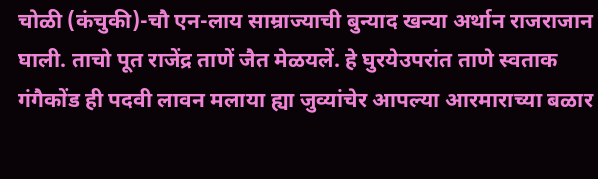चोळी (कंचुकी)-चौ एन-लाय साम्राज्याची बुन्याद खन्या अर्थान राजराजान घाली. ताचो पूत राजेंद्र ताणें जैत मेळयलें. हे घुरयेउपरांत ताणे स्वताक गंगैकोंड ही पदवी लावन मलाया ह्या जुव्यांचेर आपल्या आरमाराच्या बळार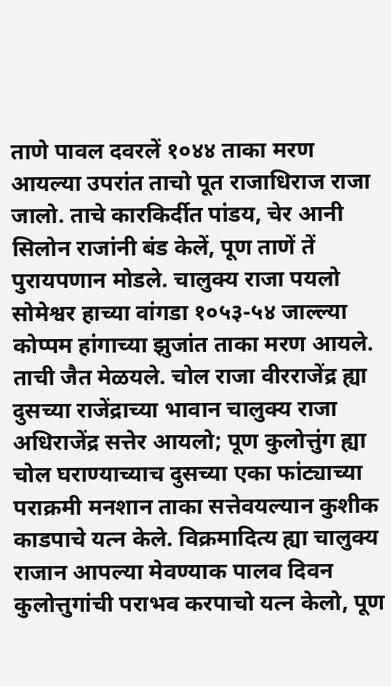ताणे पावल दवरलें १०४४ ताका मरण आयल्या उपरांत ताचो पूत राजाधिराज राजा जालो. ताचे कारकिर्दीत पांडय, चेर आनी सिलोन राजांनी बंड केलें, पूण ताणें तें पुरायपणान मोडले. चालुक्य राजा पयलो सोमेश्वर हाच्या वांगडा १०५३-५४ जाल्ल्या कोप्पम हांगाच्या झुजांत ताका मरण आयले. ताची जैत मेळयले. चोल राजा वीरराजेंद्र ह्या दुसच्या राजेंद्राच्या भावान चालुक्य राजा अधिराजेंद्र सत्तेर आयलो; पूण कुलोत्तुंग ह्या चोल घराण्याच्याच दुसच्या एका फांट्याच्या पराक्रमी मनशान ताका सत्तेवयल्यान कुशीक काडपाचे यत्न केले. विक्रमादित्य ह्या चालुक्य राजान आपल्या मेवण्याक पालव दिवन कुलोत्तुगांची पराभव करपाचो यत्न केलो, पूण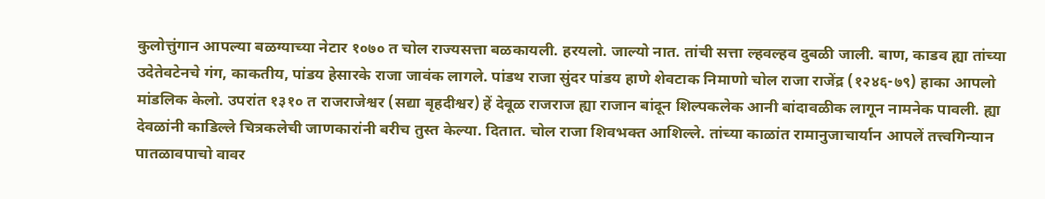कुलोत्तुंगान आपल्या बळग्याच्या नेटार १०७० त चोल राज्यसत्ता बळकायली. हरयलो. जाल्यो नात. तांची सत्ता ल्हवल्हव दुबळी जाली. बाण, काडव ह्या तांच्या उदेतेवटेनचे गंग, काकतीय, पांडय हेसारके राजा जावंक लागले. पांडथ राजा सुंदर पांडय हाणे शेवटाक निमाणो चोल राजा राजेंद्र (१२४६-७९) हाका आपलो मांडलिक केलो. उपरांत १३१० त राजराजेश्वर (सद्या बृहदीश्वर) हें देवूळ राजराज ह्या राजान बांदून शिल्पकलेक आनी बांदावळीक लागून नामनेक पावली. ह्या देवळांनी काडिल्ले चित्रकलेची जाणकारांनी बरीच तुस्त केल्या. दितात. चोल राजा शिवभक्त आशिल्ले. तांच्या काळांत रामानुजाचार्यान आपलें तत्त्वगिन्यान पातळावपाचो वावर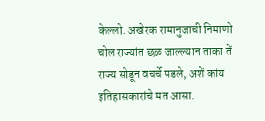केल्लो. अखेरक रामानुजाची निमाणो चोल राज्यांत छळ जाल्ल्यान ताका तें राज्य सोडून वचर्चे पडले, अशें कांय इतिहासकारांचे मत आसा.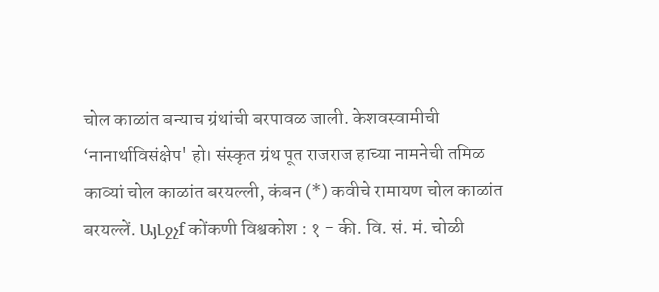चोल काळांत बन्याच ग्रंथांची बरपावळ जाली. केशवस्वामीची ‘नानार्थाविसंक्षेप' हो। संस्कृत ग्रंथ पूत राजराज हाच्या नामनेची तमिळ काव्यां चोल काळांत बरयल्ली, कंबन (*) कवीचे रामायण चोल काळांत बरयल्लें. ԱյԼջչf कोंकणी विश्वकोश : १ - की. वि. सं. मं. चोळी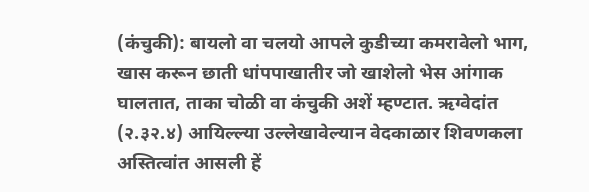(कंचुकी): बायलो वा चलयो आपले कुडीच्या कमरावेलो भाग, खास करून छाती धांपपाखातीर जो खाशेलो भेस आंगाक घालतात, ताका चोळी वा कंचुकी अशें म्हण्टात. ऋग्वेदांत (२.३२.४) आयिल्ल्या उल्लेखावेल्यान वेदकाळार शिवणकला अस्तित्वांत आसली हें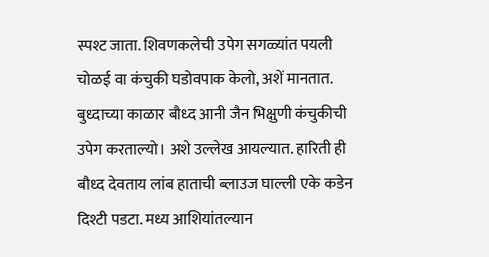स्पश्ट जाता. शिवणकलेची उपेग सगळ्यांत पयली चोळई वा कंचुकी घडोवपाक केलो, अशें मानतात. बुध्दाच्या काळार बौध्द आनी जैन भिक्षुणी कंचुकीची उपेग करताल्यो। अशे उल्लेख आयल्यात. हारिती ही बौध्द देवताय लांब हाताची ब्लाउज घाल्ली एके कडेन दिश्टी पडटा. मध्य आशियांतल्यान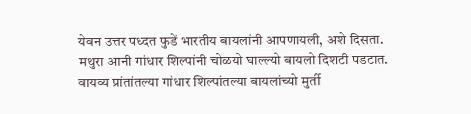येवन उत्तर पध्दत फुडें भारतीय बायलांनी आपणायली, अशे दिसता. मथुरा आनी गांधार शिल्पांनी चोळयो घाल्ल्यो बायलो दिशटी पडटात. वायव्य प्रांतांतल्या गांधार शिल्पांतल्या बायलांच्यो मुर्ती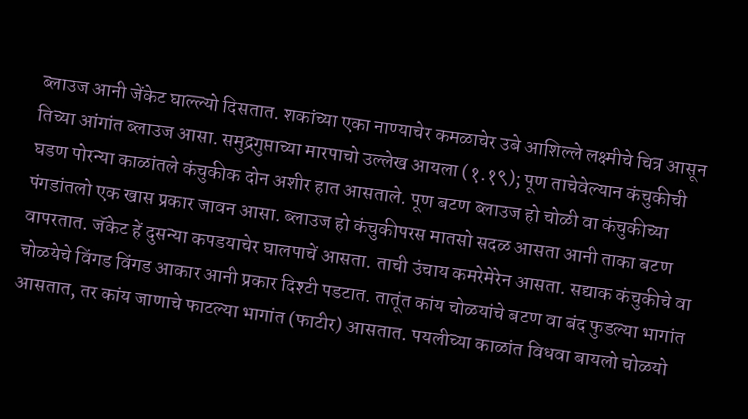ब्लाउज आनी जेंकेट घाल्ल्यो दिसतात. शकांच्या एका नाण्याचेर कमळाचेर उबे आशिल्ले लक्ष्मीचे चित्र आसून तिच्या आंगांत ब्लाउज आसा. समुद्रगुप्ताच्या मारपाचो उल्लेख आयला (१.१९); पूण ताचेवेल्यान कंचुकीची घडण पोरन्या काळांतले कंचुकीक दोन अशीर हात आसताले. पूण बटण ब्लाउज हो चोळी वा कंचुकीच्या पंगडांतलो एक खास प्रकार जावन आसा. ब्लाउज हो कंचुकीपरस मातसो सदळ आसता आनी ताका बटण वापरतात. जॅकेट हें दुसन्या कपडयाचेर घालपाचें आसता. ताची उंचाय कमरेमेरेन आसता. सद्याक कंचुकीचे वा चोळयेचे विंगड विंगड आकार आनी प्रकार दिश्टी पडटात. तातूंत कांय चोळयांचे बटण वा बंद फुडल्या भागांत आसतात, तर कांय जाणाचे फाटल्या भागांत (फाटीर) आसतात. पयलीच्या काळांत विधवा बायलो चोळयो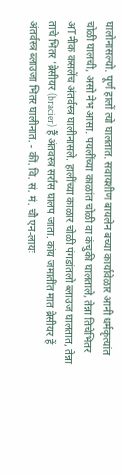घालोनासल्यो. पूर्ण हालों त्यो घालतात. सवायशीण बायलेन बच्या कार्यावेळार आनी धर्मकृत्यांत चोळी घालची, असो नेभ आसा. पयलींच्या काळांत चोळी वा कंचुकी घालताले, तेन्ना तिचेभितर अTनीक कसलेंच अंतर्वस्त्र घालीनासले. हालींच्या काळार चोळी पंगडांतलो ब्लाउज घालतात, तेन्ना ताचे भितर 'ब्रेसीयर (bracier) हैं अंतवस्त्र सर्रास घालप जाता. कांय जमातींत मात ब्रेसीयर हें अंतर्वस्त्र ब्लाउजा भितर घालीनात. - कीं. वि. सं. मं. चौ एन-लायः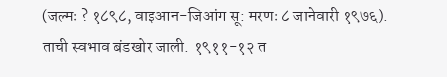(जल्मः ? १८९८, वाइआन-जिआंग सू: मरणः ८ जानेवारी १९७६). ताची स्वभाव बंडखोर जाली. १९११-१२ त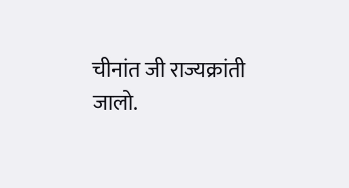चीनांत जी राज्यक्रांती जालो.